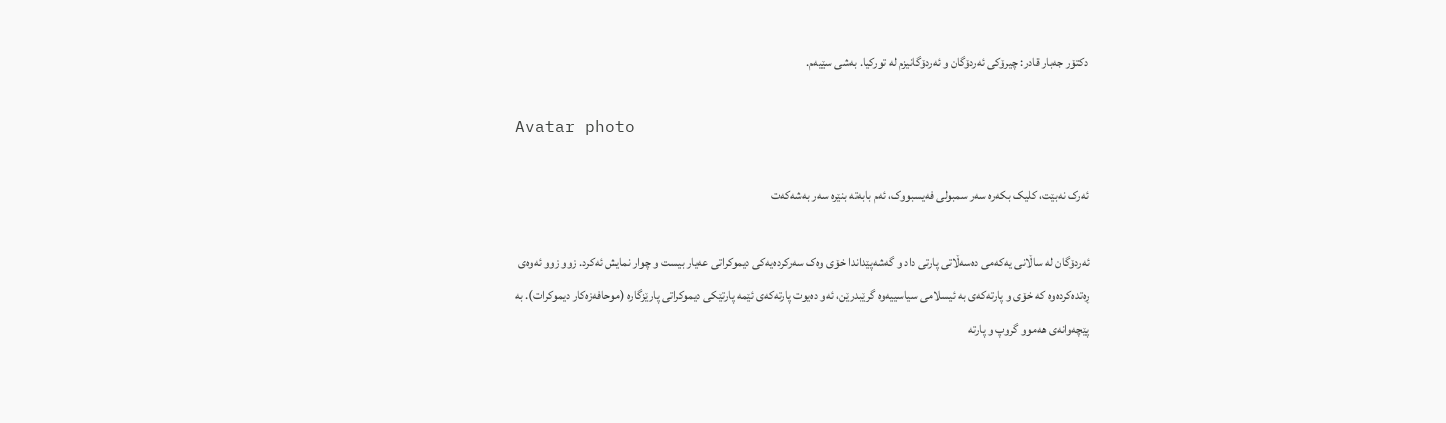دکتۆر جەبار قادر: چیرۆکی ئەردۆگان و ئەردۆگانیزم لە تورکیا. بەشی سێیەم.

Avatar photo

ئەرک نەبێت، کلیک بکەرە سەر سمبولی فەیسبووک، ئەم بابەتە بنێرە سەر بەشەکەت

ئەردۆگان لە ساڵانی یەکەمی دەسەڵاتی پارتی داد و گەشەپێداندا خۆی وەک سەرکردەیەکی دیموکراتی عەیار بیست و چوار نمایش ئەکرد. زوو زوو ئەوەی ڕەتدەکردەوە کە خۆی و پارتەکەی بە ئیسلامی سیاسییەوە گرێبدرێن، ئەو دەیوت پارتەکەی ئێمە پارتێکی دیموکراتی پارێزگارە (موحافەزەکار دیموکرات). بە پێچەوانەی هەموو گروپ و پارتە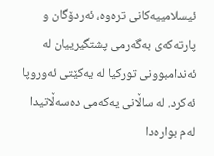ئیسلامییەکانی ترەوە، ئەردۆگان و پارتەکەی بەگەرمی پشتگیرییان لە ئەندامبوونی تورکیا لە یەکێتی ئەوروپا ئەکرد. لە ساڵانی یەکەمی دەسەڵاتیدا لەم بوارەدا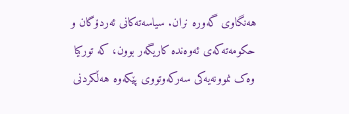هەنگاوی گەورە نران. سیاسەتەکانی ئەردۆگان و حکومەتەکەی ئەوەندە کاریگەر بوون، کە تورکیا وەک نموونەیەکی سەرکەوتووی پێکەوە هەڵکردنی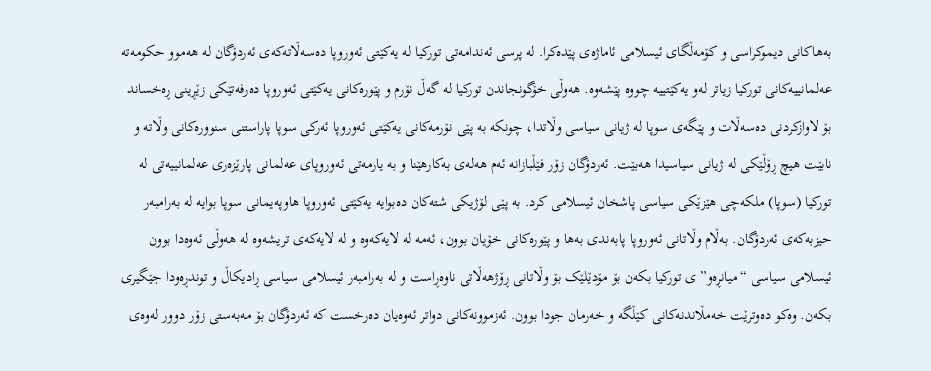بەهاکانی دیموکراسی و کۆمەڵگای ئیسلامی ئاماژەی پێدەکرا. لە پرسی ئەندامەتی تورکیا لە یەکێتی ئەوروپا دەسەڵاتەکەی ئەردۆگان لە هەموو حکومەتە عەلمانییەکانی تورکیا زیاتر لەو یەکێتییە چووە پێشەوە. هەوڵی خۆگونجاندن تورکیا لە گەڵ نۆرم و پێورەکانی یەکێتی ئەوروپا دەرفەتێکی زێڕینی ڕەخساند بۆ لاوازکردنی دەسەڵات و پێگەی سوپا لە ژیانی سیاسی وڵاتدا، چونکە بە پێی نۆرمەکانی یەکێتی ئەوروپا ئەرکی سوپا پاراستنی سنوورەکانی وڵاتە و نابێت هیچ ڕۆڵێکی لە ژیانی سیاسیدا هەبێت. ئەردۆگان زۆر فێڵبازانە ئەم هەلەی بەکارهێنا و بە یارمەتی ئەوروپای عەلمانی پارێزەری عەلمانییەتی لە تورکیا (سوپا) ملکەچی هێزێکی سیاسی پاشخان ئیسلامی کرد. بە پێی لۆژیکی شتەکان دەبوایە یەکێتی ئەوروپا هاوپەیمانی سوپا بوایە لە بەرامبەر حیزبەکەی ئەردۆگان. بەڵام وڵاتانی ئەوروپا پابەندی بەها و پێورەکانی خۆیان بوون، ئەمە لە لایەکەوە و لە لایەکەی تریشەوە لە هەوڵی ئەوەدا بوون ئیسلامی سیاسی “میانڕەو” ی تورکیا بکەن بۆ مۆدێلێک بۆ وڵاتانی ڕۆژهەڵاتی ناوەڕاست و لە بەرامبەر ئیسلامی سیاسی ڕادیکاڵ و توندڕەودا جێگیری بکەن. وەکو دەوترێت خەمڵاندنەکانی کێڵگە و خەرمان جودا بوون. ئەزموونەکانی دواتر ئەوەیان دەرخست کە ئەردۆگان بۆ مەبەستی زۆر دوور لەوەی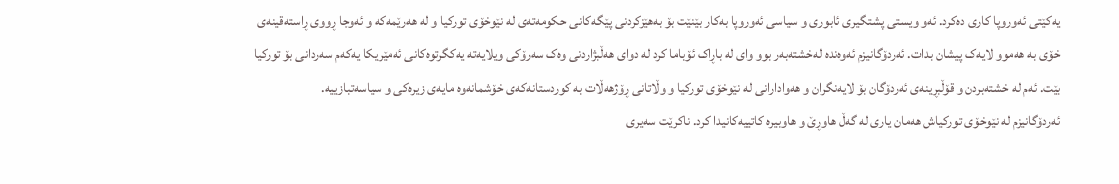یەکێتی ئەوروپا کاری دەکرد. ئەو ویستی پشتگیری ئابوری و سیاسی ئەوروپا بەکار بێنێت بۆ بەهێزکردنی پێگەکانی حکومەتەی لە نێوخۆی تورکیا و لە هەرێمەکە و ئەوجا ڕووی ڕاستەقینەی خۆی بە هەموو لایەک پیشان بدات. ئەردۆگانیزم ئەوەندە لەخشتەبەر بوو وای لە باڕاک ئۆباما کرد لە دوای هەڵبژاردنی وەک سەرۆکی ویلایەتە یەکگرتوەکانی ئەمێریکا یەکەم سەردانی بۆ تورکیا بێت. ئەم لە خشتەبردن و قۆڵبڕینەی ئەردۆگان بۆ لایەنگران و هەوادارانی لە نێوخۆی تورکیا و وڵاتانی ڕۆژهەڵات بە کوردستانەکەی خۆشمانەوە مایەی زیرەکی و سیاسەتبازییە.
ئەردۆگانیزم لە نێوخۆی تورکیاش هەمان یاری لە گەڵ هاوڕێ و هاوبیرە کاتییەکانیدا کرد. ناکرێت سەیری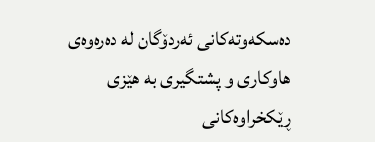دەسکەوتەکانی ئەردۆگان لە دەرەوەی هاوکاری و پشتگیری بە هێزی ڕێکخراوەکانی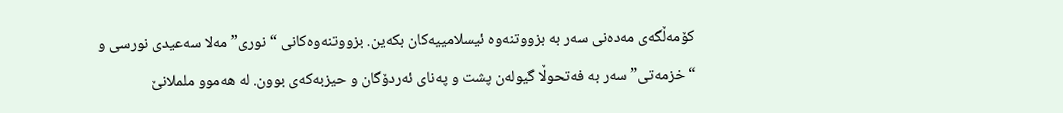کۆمەڵگەی مەدەنی سەر بە بزووتنەوە ئیسلامییەکان بکەین. بزووتنەوەکانی “نوری” مەلا سەعیدی نورسی و “خزمەتی” سەر بە فەتحوڵا گیولەن پشت و پەنای ئەردۆگان و حیزبەکەی بوون. لە هەموو ململانێ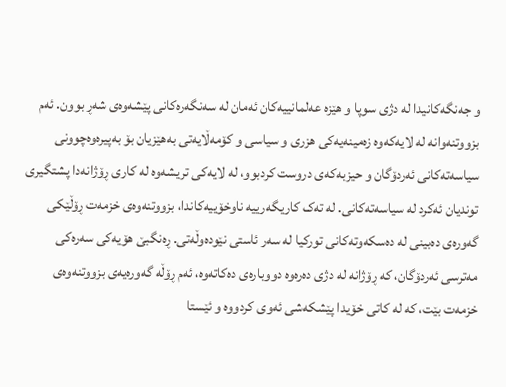و جەنگەکانیدا لە دژی سوپا و هێزە عەلمانییەکان ئەمان لە سەنگەرەکانی پێشەوەی شەڕ بوون. ئەم بزووتنەوانە لە لایەکەوە زەمینەیەکی هزری و سیاسی و کۆمەڵایەتی بەهێزیان بۆ بەپیرەوەچوونی سیاسەتەکانی ئەردۆگان و حیزبەکەی دروست کردبوو، لە لایەکی تریشەوە لە کاری ڕۆژانەدا پشتگیری توندیان ئەکرد لە سیاسەتەکانی. لە تەک کاریگەرییە ناوخۆییەکاندا، بزووتنەوەی خزمەت ڕۆڵێكی گەورەی دەبینی لە دەسکەوتەکانی تورکیا لە سەر ئاستی نێودەوڵەتی. ڕەنگبێ هۆیەکی سەرەکی مەترسی ئەردۆگان، کە ڕۆژانە لە دژی دەرەوە دووبارەی دەکاتەوە، ئەم ڕۆڵە گەورەیەی بزووتنەوەی خزمەت بێت، کە لە کاتی خۆیدا پێشکەشی ئەوی کردووە و ئێستا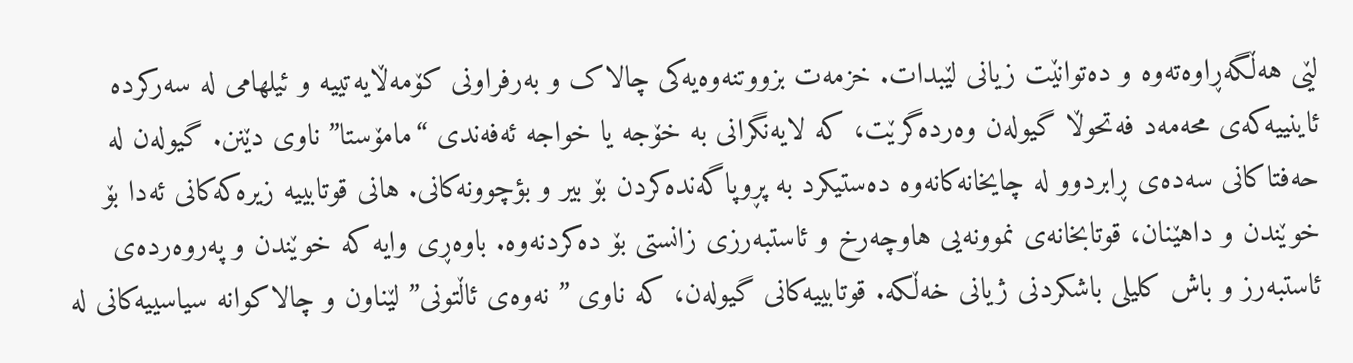لێی هەڵگەڕاوەتەوە و دەتوانێت زیانی لێبدات. خزمەت بزووتنەوەیەکی چالاک و بەرفراونی کۆمەڵایەتییە و ئیلهامی لە سەرکردە ئاینییەکەی محەمەد فەتحوڵا گیولەن وەردەگرێت، کە لایەنگرانی بە خۆجە یا خواجە ئەفەندی “مامۆستا” ناوی دێنن. گیولەن لە حەفتاکانی سەدەی ڕابردوو لە چایخانەکانەوە دەستیکرد بە پڕوپاگەندەکردن بۆ بیر و بؤچوونەکانی. هانی قوتابییە زیرەکەکانی ئەدا بۆ خوێندن و داهێنان، قوتابخانەی نموونەیی هاوچەرخ و ئاستبەرزی زانستی بۆ دەکردنەوە. باوەڕی وایە کە خوێندن و پەروەردەی ئاستبەرز و باش کلیلی باشکردنی ژیانی خەڵکە. قوتابییەکانی گیولەن، کە ناوی ” نەوەی ئاڵتونی” لێناون و چالاکوانە سیاسییەکانی لە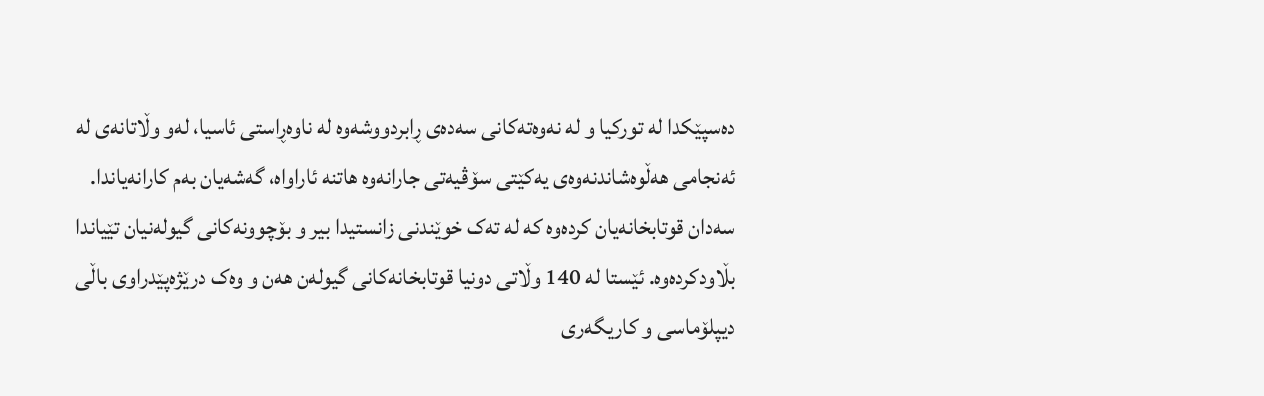دەسپێکدا لە تورکیا و لە نەوەتەکانی سەدەی ڕابردووشەوە لە ناوەڕاستی ئاسیا، لەو وڵاتانەی لە ئەنجامی هەڵوەشاندنەوەی یەکێتی سۆڤیەتی جارانەوە هاتنە ئاراواە، گەشەیان بەم کارانەیاندا. سەدان قوتابخانەیان کردەوە کە لە تەک خوێندنی زانستیدا بیر و بۆچوونەکانی گیولەنیان تێیاندا بڵاودکردەوە. ئێستا لە 140 وڵاتی دونیا قوتابخانەکانی گیولەن هەن و وەک درێژەپێدراوی باڵی دیپلۆماسی و کاریگەری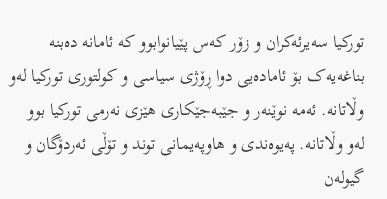تورکیا سەیرئەکران و زۆر کەس پێیانوابوو کە ئامانە دەبنە بناغەیەک بۆ ئامادەیی دوا ڕۆژی سیاسی و کولتوری تورکیا لەو وڵاتانە. ئەمە نوێنەر و جێبەجێکاری هێزی نەرمی تورکیا بوو لەو وڵاتانە. پەیوەندی و هاوپەیمانی توند و تۆڵی ئەردۆگان و گیولەن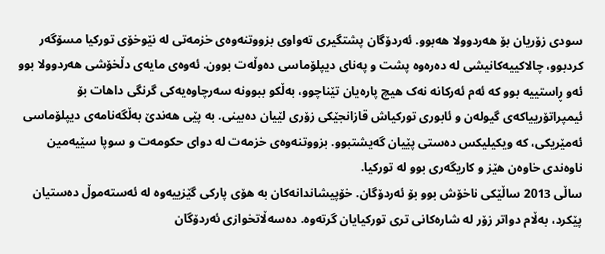سودی زۆریان بۆ هەردوولا هەبوو. ئەردۆگان پشتگیری تەواوی بزووتنەوەی خزمەتی لە نێوخۆی تورکیا مسۆگەر کردبوو، چالاکییەکانیشی لە دەرەوە پشت و پەنای دیپلۆماسی دەوڵەت بوون. ئەوەی مایەی دڵخۆشی هەردوولا بوو ئەو ڕاستییە بوو کە ئەم ئەرکانە نەک هیچ پارەیان تێناچوو، بەڵکو ببوونە سەرچاوەیەکی گرنگی داهات بۆ ئیمپراتۆرییاکەی گیولەن و ئابوری تورکیاش قازانجێکی زۆری لێیان دەبینی. بە پێی هەندێ بەڵگەنامەی دیپلۆماسی ئەمێریکی، کە ویکیلیکس دەستی پێیان گەیشتبوو. بزووتنەوەی خزمەت لە دوای حکومەت و سوپا سێیەمین ناوەندی خاوەن هێز و کاریگەری بوو لە تورکیا.
ساڵی 2013 ساڵێکی ناخۆش بوو بۆ ئەردۆگان. خۆپیشاندانەکان بە هۆی پارکی گێزییەوە لە ئەستەموڵ دەستیان پێکرد، بەڵام دواتر زۆر لە شارەکانی تری تورکیایان گرتەوە. دەسەڵاتخوازی ئەردۆگان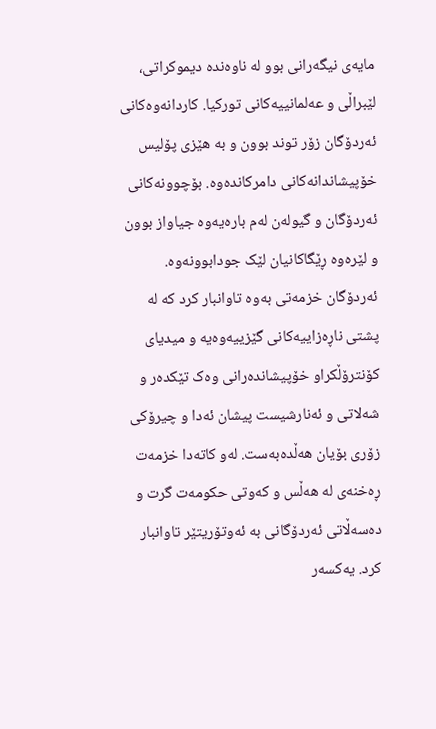مایەی نیگەرانی بوو لە ناوەندە دیموکراتی، لێبراڵی و عەلمانییەکانی تورکیا. کاردانەوەکانی ئەردۆگان زۆر توند بوون و بە هێزی پۆلیس خۆپیشاندانەکانی دامرکاندەوە. بۆچوونەکانی ئەردۆگان و گیولەن لەم بارەیەوە جیاواز بوون و لێرەوە ڕێگاکانیان لێک جودابوونەوە. ئەردۆگان خزمەتی بەوە تاوانبار کرد کە لە پشتی ناڕەزاییەکانی گێزییەوەیە و میدیای کۆنترۆڵکراو خۆپیشاندەرانی وەک تێکدەر و شەلاتی و ئەنارشیست پیشان ئەدا و چیرۆکی زۆری بۆیان هەڵدەبەست. لەو کاتەدا خزمەت ڕەخنەی لە هەڵس و کەوتی حکومەت گرت و دەسەڵاتی ئەردۆگانی بە ئەوتۆریتێر تاوانبار کرد. یەکسەر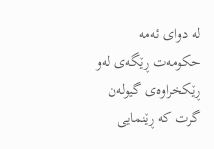لە دوای ئەمە حکومەت ڕێگەی لەو ڕێکخراوەی گیولەن گرت کە ڕێنمایی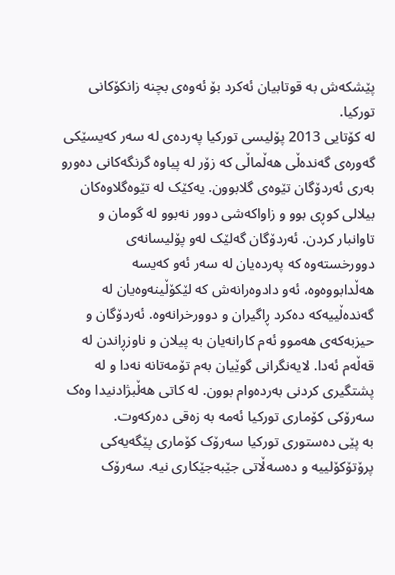پێشکەش بە قوتابیان ئەکرد بۆ ئەوەی بچنە زانکۆکانی تورکیا.
لە کۆتایی 2013 پۆلیسی تورکیا پەردەی لە سەر کەیسێکی گەورەی گەندەڵی هەڵماڵی کە زۆر لە پیاوە گرنگەکانی دەورو بەری ئەردۆگان تێوەی گلابوون. یەکێک لە تێوەگلاوەکان بیلالی کوڕی بوو و زاواکەشی دوور نەبوو لە گومان و تاوانبار کردن. ئەردۆگان گەلێک لەو پۆلیسانەی دوورخستەوە کە پەردەیان لە سەر ئەو کەیسە هەڵدابووەوە، ئەو دادوەرانەش کە لێکۆڵینەوەیان لە گەندەڵییەکە دەکرد ڕاگیران و دوورخرانەوە. ئەردۆگان و حیزبەکەی هەموو ئەم کارانەیان بە پیلان و ناوزڕاندن لە قەڵەم ئەدا. لایەنگرانی گوێیان بەم تۆمەتانە نەدا و لە پشتگیری کردنی بەردەوام بوون. لە کاتی هەڵبژادنیدا وەک سەرۆکی کۆماری تورکیا ئەمە بە زەقی دەرکەوت.
بە پێی دەستوری تورکیا سەرۆک کۆماری پێگەیەکی پرۆتۆکۆلییە و دەسەڵاتی جێبەجێکاری نیە. سەرۆک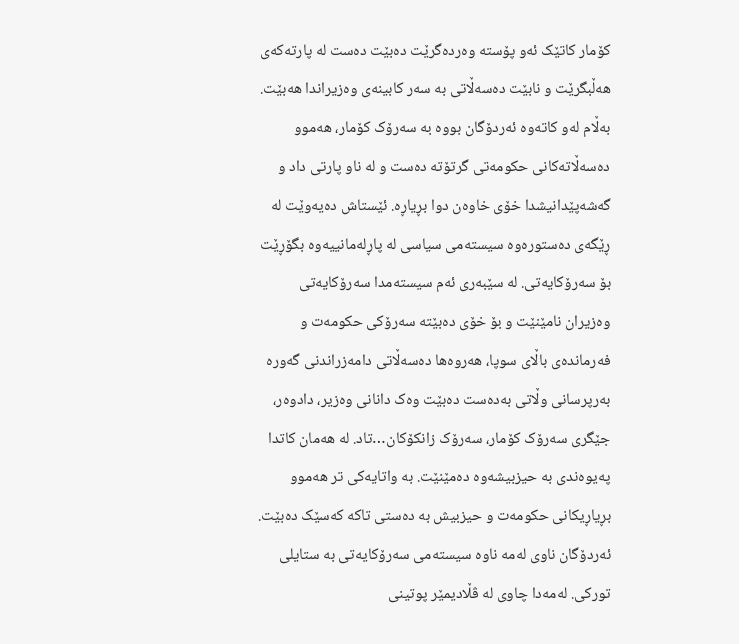کۆمار کاتێک ئەو پۆستە وەردەگرێت دەبێت دەست لە پارتەکەی هەڵبگرێت و نابێت دەسەڵاتی بە سەر کابینەی وەزیراندا هەبێت. بەڵام لەو کاتەوە ئەردۆگان بووە بە سەرۆک کۆمار، هەموو دەسەڵاتەکانی حکومەتی گرتۆتە دەست و لە ناو پارتی داد و گەشەپێدانیشدا خۆی خاوەن دوا بڕیاڕە. ئێستاش دەیەوێت لە ڕێگەی دەستورەوە سیستەمی سیاسی لە پاڕلەمانییەوە بگۆڕێت بۆ سەرۆکایەتی. لە سێبەری ئەم سیستەمدا سەرۆکایەتی وەزیران نامێنێت و بۆ خۆی دەبێتە سەرۆکی حکومەت و فەرماندەی باڵای سوپا، هەروەها دەسەڵاتی دامەزراندنی گەورە بەرپرسانی وڵاتی بەدەست دەبێت وەک دانانی وەزیر، دادوەر، جێگری سەرۆک کۆمار، سەرۆک زانکۆکان…تاد. لە هەمان کاتدا پەیوەندی بە حیزبیشەوە دەمێنێت. بە واتایەکی تر هەموو بڕیاڕيکانی حکومەت و حیزبیش بە دەستی تاکە کەسێک دەبێت. ئەردۆگان ناوی لەمە ناوە سیستەمی سەرۆکایەتی بە ستایلی تورکی. لەمەدا چاوی لە ڤڵادیمێر پوتینی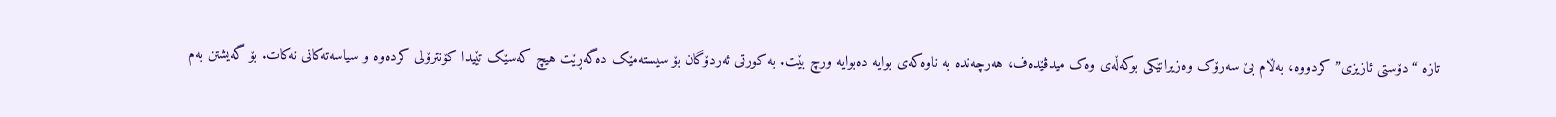تازە “دۆستی ئازیزی” کردووە، بەڵام بێ سەرۆک وەزیرانێکی بوکەڵەی وەک میدڤێدەف، هەرچەندە بە ناوەکەی بوایە دەبوایە ورچ بێت. بە کورتی ئەردۆگان بۆ سیستەمێک دەگەڕێت هیچ کەسێک تێیدا کۆنترۆلی کردەوە و سیاسەتەکانی نەکات. بۆ گەیشتن بەم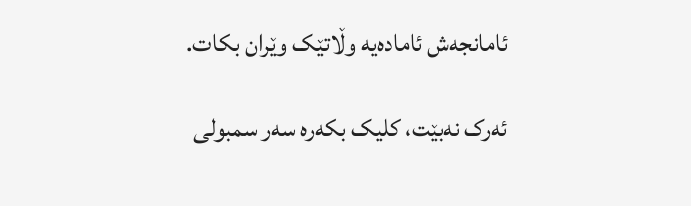ئامانجەش ئامادەیە وڵاتێک وێران بکات.

ئەرک نەبێت، کلیک بکەرە سەر سمبولی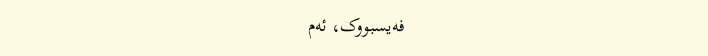فەیسبووک، ئەم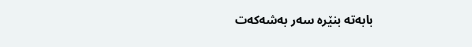بابەتە بنێرە سەر بەشەکەت